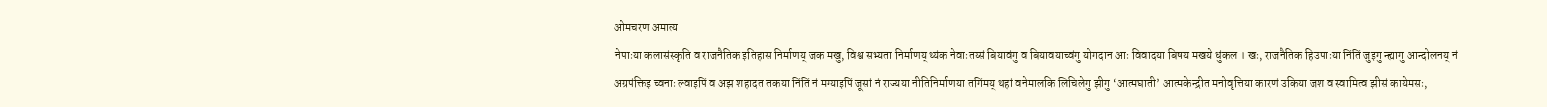ओमचरण अमात्य
नेपाःया कलासंस्कृति व राजनैतिक इतिहास निर्माणय् जक मखु, विश्व सभ्यता निर्माणय् थ्यंक नेवाःतय्सं बियावंगु व बियावयाच्वंगु योगदान आः विवादया बिषय मखये धुंकल । खः, राजनैतिक हिउपाःया निंतिं जुइगु न्ह्यागु आन्दोलनय् नं अग्रपंक्तिइ च्वनाः ल्वाइपिं व अझ शहादत तकया निंतिं नं मग्याइपिं जूसां नं राज्यया नीतिनिर्माणया तगिंमय् थहां वनेमालकि लिचिलेगु झीगु ‘आत्मघाती’ आत्मकेन्द्रीत मनोवृत्तिया कारणं उकिया जश व स्वामित्व झीसं कायेमसः,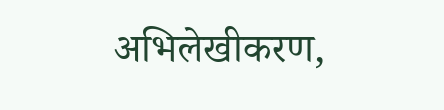अभिलेखीकरण,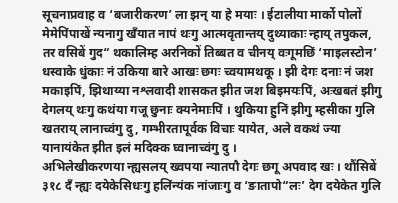सूचनाप्रवाह व ‘बजारीकरण’ ला झन् या हे मयाः । ईटालीया मार्को पोलों मेमेपिंपाखें न्यनागु खँयात नापं थःगु आत्मवृतान्तय् दुथ्याकाः न्हाय् तपुकल, तर वसिबें गुद“ थकालिम्ह अरनिकों तिब्बत व चीनय् वःगूमछिं ‘माइलस्टोन’ धस्वाके धुंकाः नं उकिया बारे आखः छगः च्वयामथकू । झी देगः दनाः नं जश मकाइपिं, झिथाय्या नश्लवादी शासकत झीत जश बिइमयःपिं, अःखबतं झीगु देगलय् थःगु कथंया गजू छुनाः क्यनेमाःपिं । थुकिया हुनिं झीगु म्हसीका गुलि खतराय् लानाच्वंगु दु, गम्भीरतापूर्वक विचाः यायेत, अले वकथं ज्या यानायंकेत झीत इलं मदिक्क घ्वानाच्वंगु दु ।
अभिलेखीकरणया न्ह्यसलय् ख्वपया न्यातपौ देगः छगू अपवाद खः । थौंसिबें ३१८ दँ न्ह्यः दयेकेसिधःगु हलिंन्यंक नांजाःगु व ‘ङातापो“लः’ देग दयेकेत गुलि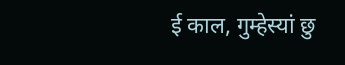ई काल, गुम्हेस्यां छु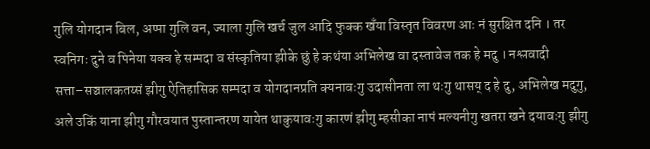गुलि योगदान बिल, अप्पा गुलि वन, ज्याला गुलि खर्च जुल आदि फुक्क खँया विस्तृत विवरण आः नं सुरक्षित दनि । तर स्वनिगः दुने व पिनेया यक्व हे सम्पदा व संस्कृतिया झीके छुं हे कथंया अभिलेख वा दस्तावेज तक हे मदु । नश्लवादी सत्ता–सञ्चालकतय्सं झीगु ऐतिहासिक सम्पदा व योगदानप्रति क्यनावःगु उदासीनता ला थःगु थासय् द हे दु, अभिलेख मदुगु, अले उकिं याना झीगु गौरवयात पुस्तान्तरण यायेत थाकुयावःगु कारणं झीगु म्हसीका नापं मल्यनीगु खतरा खने दयावःगु झीगु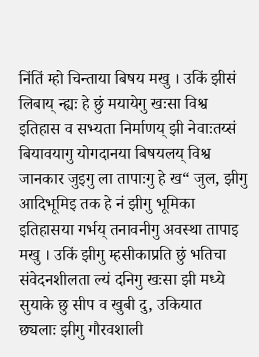निंतिं म्हो चिन्ताया बिषय मखु । उकिं झीसं लिबाय् न्ह्यः हे छुं मयायेगु खःसा विश्व इतिहास व सभ्यता निर्माणय् झी नेवाःतय्सं बियावयागु योगदानया बिषयलय् विश्व जानकार जुइगु ला तापाःगु हे ख“ जुल, झीगु आदिभूमिइ तक हे नं झीगु भूमिका इतिहासया गर्भय् तनावनीगु अवस्था तापाइ मखु । उकिं झीगु म्हसीकाप्रति छुं भतिचा संवेदनशीलता ल्यं दनिगु खःसा झी मध्ये सुयाके छु सीप व खुबी दु, उकियात
छ्यलाः झीगु गौरवशाली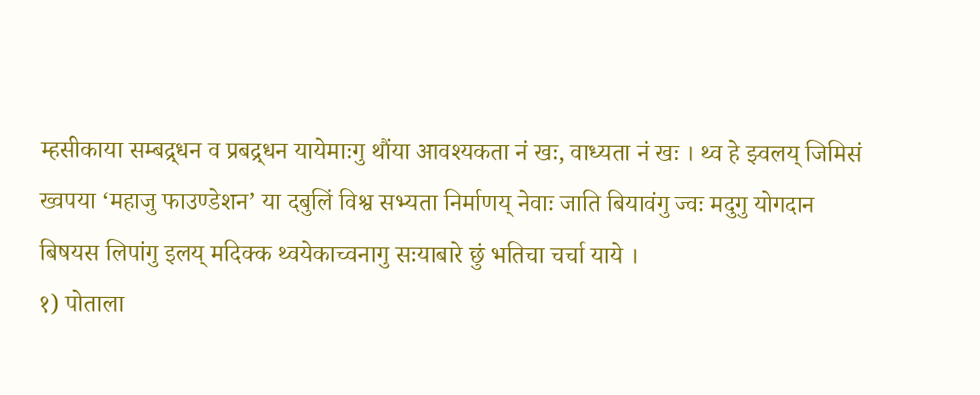म्हसीकाया सम्बद्र्धन व प्रबद्र्धन यायेमाःगु थौंया आवश्यकता नं खः, वाध्यता नं खः । थ्व हे झ्वलय् जिमिसं ख्वपया ‘महाजु फाउण्डेशन’ या दबुलिं विश्व सभ्यता निर्माणय् नेवाः जाति बियावंगु ज्वः मदुगु योगदान बिषयस लिपांगु इलय् मदिक्क थ्वयेकाच्वनागु सःयाबारे छुं भतिचा चर्चा याये ।
१) पोताला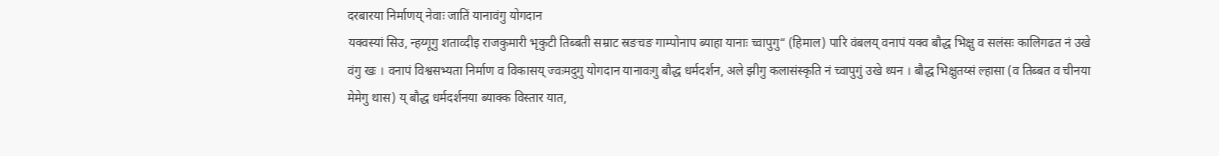दरबारया निर्माणय् नेवाः जातिं यानावंगु योगदान
यक्वस्यां सिउ, न्हय्गूगु शताव्दीइ राजकुमारी भृकुटी तिब्बती सम्राट स्रङचङ गाम्पोनाप ब्याहा यानाः च्वापुगु“ (हिमाल) पारि वंबलय् वनापं यक्व बौद्ध भिक्षु व सलंसः कालिगढत नं उखे वंगु खः । वनापं विश्वसभ्यता निर्माण व विकासय् ज्वःमदुगु योगदान यानावःगु बौद्ध धर्मदर्शन, अले झीगु कलासंस्कृति नं च्वापुगुं उखे थ्यन । बौद्ध भिक्षुतय्सं ल्हासा (व तिब्बत व चीनया मेमेगु थास) य् बौद्ध धर्मदर्शनया ब्याक्क विस्तार यात,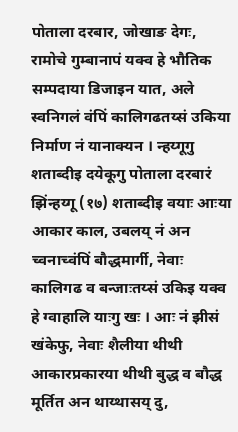पोताला दरबार, जोखाङ देगः, रामोचे गुम्बानापं यक्व हे भौतिक सम्पदाया डिजाइन यात, अले स्वनिगलं वंपिं कालिगढतय्सं उकिया निर्माण नं यानाक्यन । न्हय्गूगु शताब्दीइ दयेकूगु पोताला दरबारं झिंन्हय्गू (१७) शताब्दीइ वयाः आःया आकार काल, उबलय् नं अन च्वनाच्वंपिं बौद्धमार्गी, नेवाः कालिगढ व बन्जाःतय्सं उकिइ यक्व हे ग्वाहालि याःगु खः । आः नं झीसं खंकेफु, नेवाः शैलीया थीथी आकारप्रकारया थीथी बुद्ध व बौद्ध मूर्तित अन थाय्थासय् दु,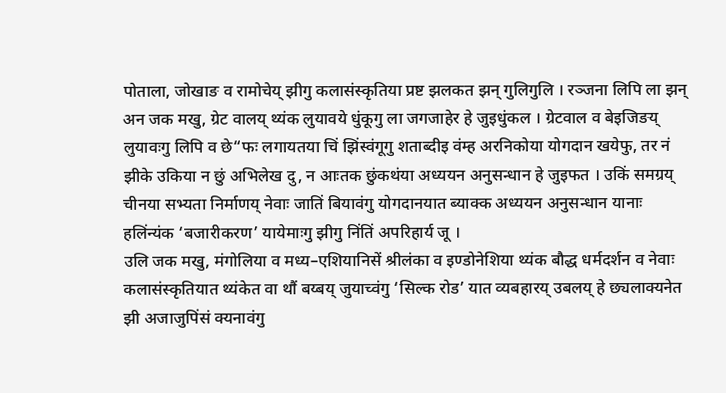पोताला, जोखाङ व रामोचेय् झीगु कलासंस्कृतिया प्रष्ट झलकत झन् गुलिगुलि । रञ्जना लिपि ला झन् अन जक मखु, ग्रेट वालय् थ्यंक लुयावये धुंकूगु ला जगजाहेर हे जुइधुंकल । ग्रेटवाल व बेइजिङय् लुयावःगु लिपि व छे“फः लगायतया चिं झिंस्वंगूगु शताब्दीइ वंम्ह अरनिकोया योगदान खयेफु, तर नं झीके उकिया न छुं अभिलेख दु, न आःतक छुंकथंया अध्ययन अनुसन्धान हे जुइफत । उकिं समग्रय् चीनया सभ्यता निर्माणय् नेवाः जातिं बियावंगु योगदानयात ब्याक्क अध्ययन अनुसन्धान यानाः हलिंन्यंक ‘बजारीकरण’ यायेमाःगु झीगु निंतिं अपरिहार्य जू ।
उलि जक मखु, मंगोलिया व मध्य–एशियानिसें श्रीलंका व इण्डोनेशिया थ्यंक बौद्ध धर्मदर्शन व नेवाः कलासंस्कृतियात थ्यंकेत वा थौं बय्बय् जुयाच्वंगु ‘सिल्क रोड’ यात व्यबहारय् उबलय् हे छ्यलाक्यनेत झी अजाजुपिंसं क्यनावंगु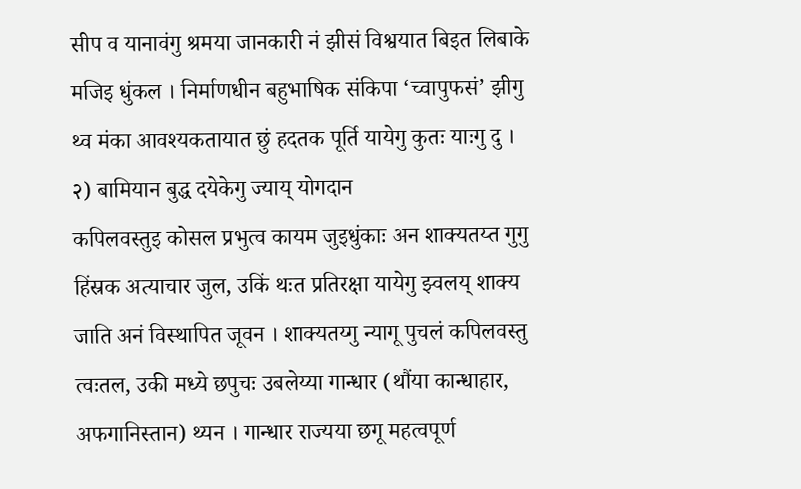सीप व यानावंगु श्रमया जानकारी नं झीसं विश्वयात बिइत लिबाके मजिइ धुंकल । निर्माणधीन बहुभाषिक संकिपा ‘च्वापुफसं’ झीगु थ्व मंका आवश्यकतायात छुं हदतक पूर्ति यायेगु कुतः याःगु दु ।
२) बामियान बुद्ध दयेकेगु ज्याय् योगदान
कपिलवस्तुइ कोसल प्रभुत्व कायम जुइधुंकाः अन शाक्यतय्त गुगु हिंस्रक अत्याचार जुल, उकिं थःत प्रतिरक्षा यायेगु झ्वलय् शाक्य जाति अनं विस्थापित जूवन । शाक्यतय्गु न्यागू पुचलं कपिलवस्तु त्वःतल, उकी मध्ये छपुचः उबलेय्या गान्धार (थौंया कान्धाहार, अफगानिस्तान) थ्यन । गान्धार राज्यया छगू महत्वपूर्ण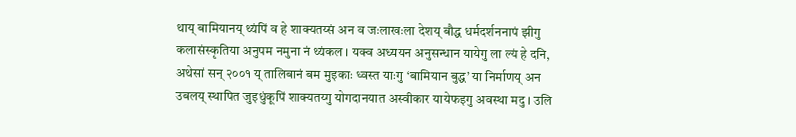थाय् बामियानय् थ्यंपिं व हे शाक्यतय्सं अन व जःलाखःला देशय् बौद्ध धर्मदर्शननापं झीगु कलासंस्कृतिया अनुपम नमुना नं थ्यंकल । यक्व अध्ययन अनुसन्धान यायेगु ला ल्यं हे दनि, अथेसां सन् २००१ य् तालिबानं बम मुइकाः ध्वस्त याःगु ‘बामियान बुद्ध’ या निर्माणय् अन उबलय् स्थापित जुइधुंकूपिं शाक्यतय्गु योगदानयात अस्वीकार यायेफइगु अवस्था मदु । उलि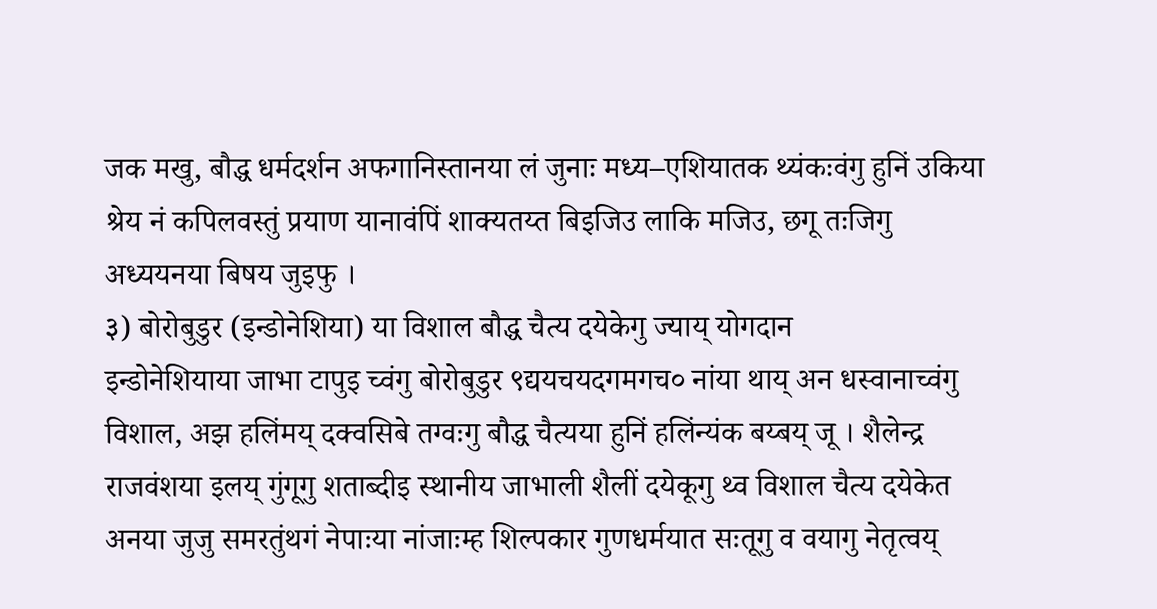जक मखु, बौद्ध धर्मदर्शन अफगानिस्तानया लं जुनाः मध्य–एशियातक थ्यंकःवंगु हुनिं उकिया श्रेय नं कपिलवस्तुं प्रयाण यानावंपिं शाक्यतय्त बिइजिउ लाकि मजिउ, छगू तःजिगु अध्ययनया बिषय जुइफु ।
३) बोरोबुडुर (इन्डोनेशिया) या विशाल बौद्ध चैत्य दयेकेगु ज्याय् योगदान
इन्डोनेशियाया जाभा टापुइ च्वंगु बोरोबुडुर ९द्ययचयदगमगच० नांया थाय् अन धस्वानाच्वंगु विशाल, अझ हलिंमय् दक्वसिबे तग्वःगु बौद्ध चैत्यया हुनिं हलिंन्यंक बय्बय् जू । शैलेन्द्र राजवंशया इलय् गुंगूगु शताब्दीइ स्थानीय जाभाली शैलीं दयेकूगु थ्व विशाल चैत्य दयेकेत अनया जुजु समरतुंथगं नेपाःया नांजाःम्ह शिल्पकार गुणधर्मयात सःतूगु व वयागु नेतृत्वय्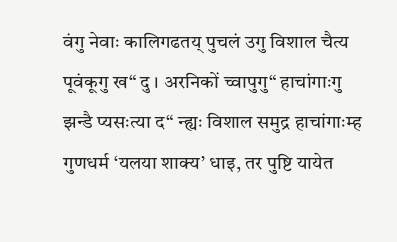वंगु नेवाः कालिगढतय् पुचलं उगु विशाल चैत्य पूवंकूगु ख“ दु । अरनिकों च्वापुगु“ हाचांगाःगु झन्डै प्यसःत्या द“ न्ह्यः विशाल समुद्र हाचांगाःम्ह गुणधर्म ‘यलया शाक्य’ धाइ, तर पुष्टि यायेत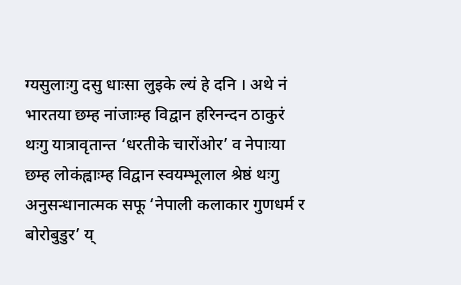ग्यसुलाःगु दसु धाःसा लुइके ल्यं हे दनि । अथे नं भारतया छम्ह नांजाःम्ह विद्वान हरिनन्दन ठाकुरं थःगु यात्रावृतान्त ‘धरतीके चारोंओर’ व नेपाःया छम्ह लोकंह्वाःम्ह विद्वान स्वयम्भूलाल श्रेष्ठं थःगु अनुसन्धानात्मक सफू ‘नेपाली कलाकार गुणधर्म र बोरोबुडुर’ य्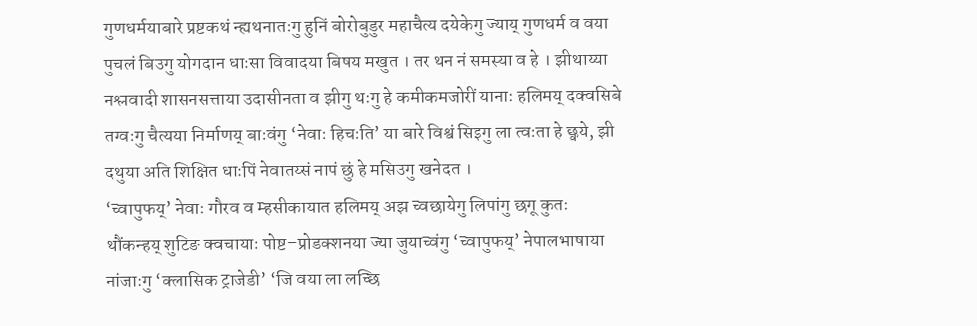गुणधर्मयाबारे प्रष्टकथं न्ह्यथनातःगु हुनिं बोरोबुडुर महाचैत्य दयेकेगु ज्याय् गुणधर्म व वया पुचलं बिउगु योगदान धाःसा विवादया बिषय मखुत । तर थन नं समस्या व हे । झीथाय्या नश्लवादी शासनसत्ताया उदासीनता व झीगु थःगु हे कमीकमजोरीं यानाः हलिमय् दक्वसिबे तग्वःगु चैत्यया निर्माणय् बाःवंगु ‘नेवाः हिचःति’ या बारे विश्वं सिइगु ला त्वःता हे छ्वये, झी दथुया अति शिक्षित धाःपिं नेवातय्सं नापं छुं हे मसिउगु खनेदत ।
‘च्वापुफय्’ नेवाः गौरव व म्हसीकायात हलिमय् अझ च्वछायेगु लिपांगु छगू कुतः
थौंकन्हय् शुटिङ क्वचायाः पोष्ट–प्रोडक्शनया ज्या जुयाच्वंगु ‘च्वापुफय्’ नेपालभाषाया नांजाःगु ‘क्लासिक ट्राजेडी’ ‘जि वया ला लच्छि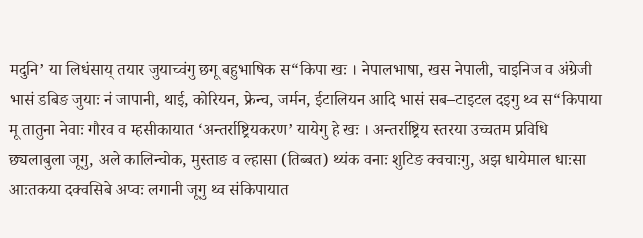मदुनि’ या लिधंसाय् तयार जुयाच्वंगु छगू बहुभाषिक स“किपा खः । नेपालभाषा, खस नेपाली, चाइनिज व अंग्रेजी भासं डबिङ जुयाः नं जापानी, थाई, कोरियन, फ्रेन्च, जर्मन, ईटालियन आदि भासं सब–टाइटल दइगु थ्व स“किपाया मू तातुना नेवाः गौरव व म्हसीकायात ‘अन्तर्राष्ट्रियकरण’ यायेगु हे खः । अन्तर्राष्ट्रिय स्तरया उच्चतम प्रविधि छ्यलाबुला जूगु, अले कालिन्चोक, मुस्ताङ व ल्हासा (तिब्बत) थ्यंक वनाः शुटिङ क्वचाःगु, अझ धायेमाल धाःसा आःतकया दक्वसिबे अप्वः लगानी जूगु थ्व संकिपायात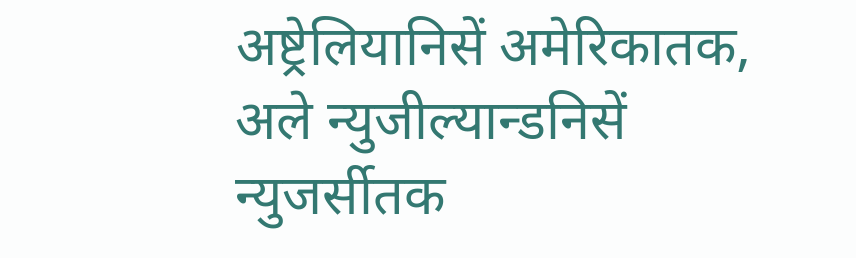अष्ट्रेलियानिसें अमेरिकातक, अले न्युजील्यान्डनिसें न्युजर्सीतक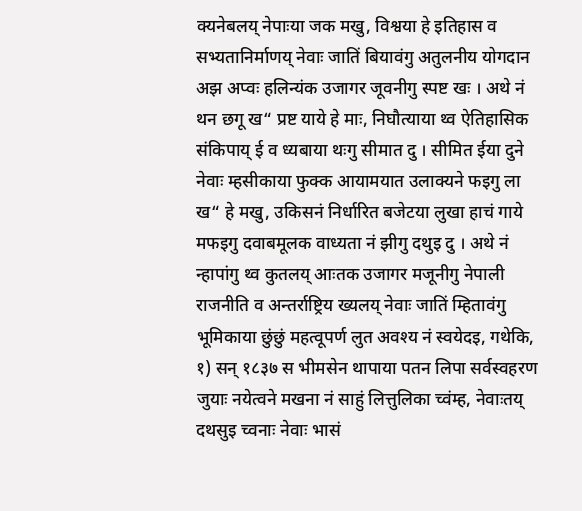क्यनेबलय् नेपाःया जक मखु, विश्वया हे इतिहास व सभ्यतानिर्माणय् नेवाः जातिं बियावंगु अतुलनीय योगदान अझ अप्वः हलिन्यंक उजागर जूवनीगु स्पष्ट खः । अथे नं थन छगू ख“ प्रष्ट याये हे माः, निघौत्याया थ्व ऐतिहासिक संकिपाय् ई व ध्यबाया थःगु सीमात दु । सीमित ईया दुने नेवाः म्हसीकाया फुक्क आयामयात उलाक्यने फइगु ला ख“ हे मखु, उकिसनं निर्धारित बजेटया लुखा हाचं गाये मफइगु दवाबमूलक वाध्यता नं झीगु दथुइ दु । अथे नं न्हापांगु थ्व कुतलय् आःतक उजागर मजूनीगु नेपाली राजनीति व अन्तर्राष्ट्रिय ख्यलय् नेवाः जातिं म्हितावंगु भूमिकाया छुंछुं महत्वूपर्ण लुत अवश्य नं स्वयेदइ, गथेकि,
१) सन् १८३७ स भीमसेन थापाया पतन लिपा सर्वस्वहरण जुयाः नयेत्वने मखना नं साहुं लित्तुलिका च्वंम्ह, नेवाःतय् दथसुइ च्वनाः नेवाः भासं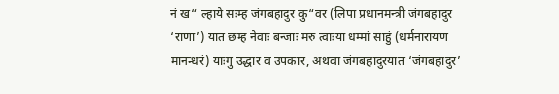नं ख“ ल्हाये सःम्ह जंगबहादुर कु“वर (लिपा प्रधानमन्त्री जंगबहादुर ‘राणा’) यात छम्ह नेवाः बन्जाः मरु त्वाःया धम्मां साहुं (धर्मनारायण मानन्धरं) याःगु उद्धार व उपकार, अथवा जंगबहादुरयात ‘जंगबहादुर’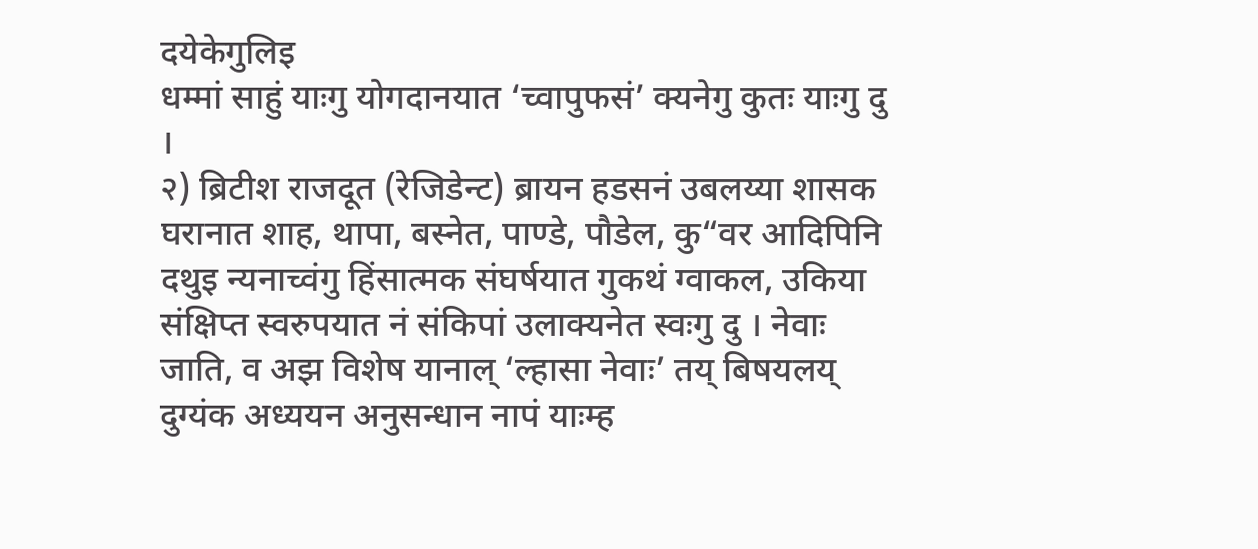दयेकेगुलिइ
धम्मां साहुं याःगु योगदानयात ‘च्वापुफसं’ क्यनेगु कुतः याःगु दु ।
२) ब्रिटीश राजदूत (रेजिडेन्ट) ब्रायन हडसनं उबलय्या शासक घरानात शाह, थापा, बस्नेत, पाण्डे, पौडेल, कु“वर आदिपिनि दथुइ न्यनाच्वंगु हिंसात्मक संघर्षयात गुकथं ग्वाकल, उकिया संक्षिप्त स्वरुपयात नं संकिपां उलाक्यनेत स्वःगु दु । नेवाः जाति, व अझ विशेष यानाल् ‘ल्हासा नेवाः’ तय् बिषयलय् दुग्यंक अध्ययन अनुसन्धान नापं याःम्ह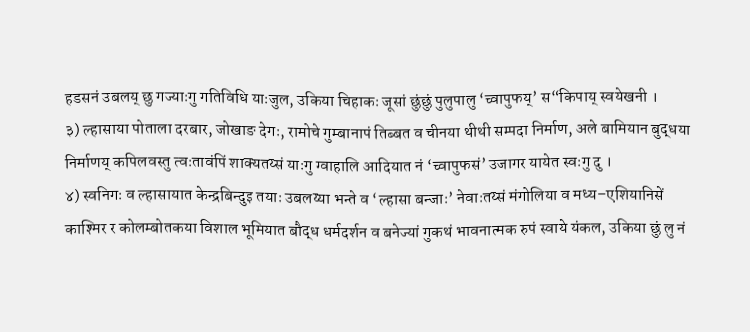हडसनं उबलय् छु गज्याःगु गतिविधि याःजुल, उकिया चिहाकः जूसां छुंछुं पुलुपालु ‘च्वापुफय्’ स“किपाय् स्वयेखनी ।
३) ल्हासाया पोताला दरबार, जोखाङ देगः, रामोचे गुम्बानापं तिब्बत व चीनया थीथी सम्पदा निर्माण, अले बामियान बुद्धया निर्माणय् कपिलवस्तु त्वःतावंपिं शाक्यतय्सं याःगु ग्वाहालि आदियात नं ‘च्वापुफसं’ उजागर यायेत स्वःगु दु ।
४) स्वनिगः व ल्हासायात केन्द्रबिन्दुइ तयाः उबलय्या भन्ते व ‘ल्हासा बन्जाः’ नेवाःतय्सं मंगोलिया व मध्य–एशियानिसें काश्मिर र कोलम्बोतकया विशाल भूमियात बौद्ध धर्मदर्शन व बनेज्यां गुकथं भावनात्मक रुपं स्वाये यंकल, उकिया छुं लु नं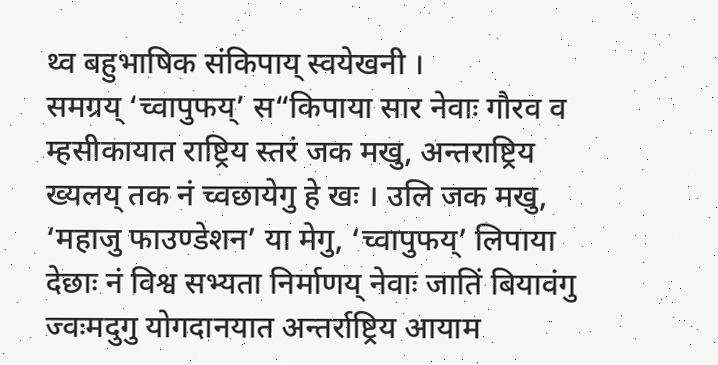थ्व बहुभाषिक संकिपाय् स्वयेखनी ।
समग्रय् ‘च्वापुफय्’ स“किपाया सार नेवाः गौरव व म्हसीकायात राष्ट्रिय स्तरं जक मखु, अन्तराष्ट्रिय ख्यलय् तक नं च्वछायेगु हे खः । उलि जक मखु, ‘महाजु फाउण्डेशन’ या मेगु, ‘च्वापुफय्’ लिपाया देछाः नं विश्व सभ्यता निर्माणय् नेवाः जातिं बियावंगु ज्वःमदुगु योगदानयात अन्तर्राष्ट्रिय आयाम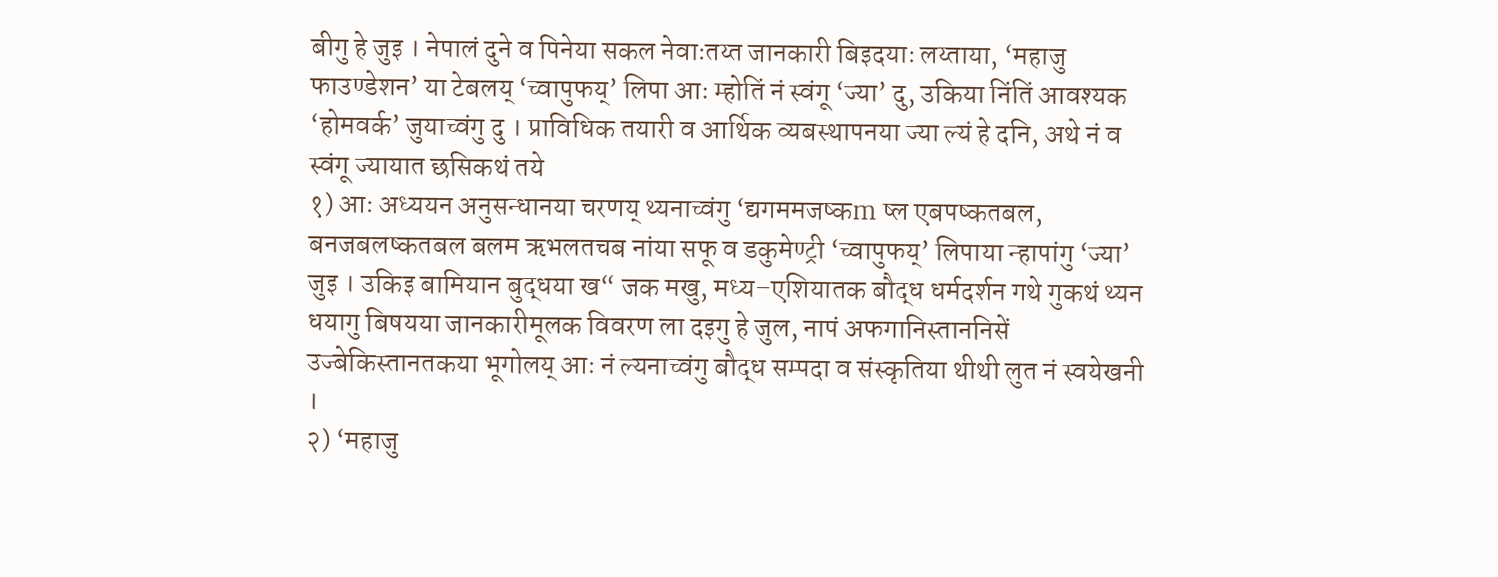बीगु हे जुइ । नेपालं दुने व पिनेया सकल नेवाःतय्त जानकारी बिइदयाः लय्ताया, ‘महाजु फाउण्डेशन’ या टेबलय् ‘च्वापुफय्’ लिपा आः म्होतिं नं स्वंगू ‘ज्या’ दु, उकिया निंतिं आवश्यक ‘होमवर्क’ जुयाच्वंगु दु । प्राविधिक तयारी व आर्थिक व्यबस्थापनया ज्या ल्यं हे दनि, अथे नं व स्वंगू ज्यायात छसिकथं तये
१) आः अध्ययन अनुसन्धानया चरणय् थ्यनाच्वंगु ‘द्यगममजष्कm ष्ल एबपष्कतबल, बनजबलष्कतबल बलम ऋभलतचब नांया सफू व डकुमेण्ट्री ‘च्वापुफय्’ लिपाया न्हापांगु ‘ज्या’ जुइ । उकिइ बामियान बुद्धया ख“ जक मखु, मध्य–एशियातक बौद्ध धर्मदर्शन गथे गुकथं थ्यन धयागु बिषयया जानकारीमूलक विवरण ला दइगु हे जुल, नापं अफगानिस्ताननिसें उज्बेकिस्तानतकया भूगोलय् आः नं ल्यनाच्वंगु बौद्ध सम्पदा व संस्कृतिया थीथी लुत नं स्वयेखनी ।
२) ‘महाजु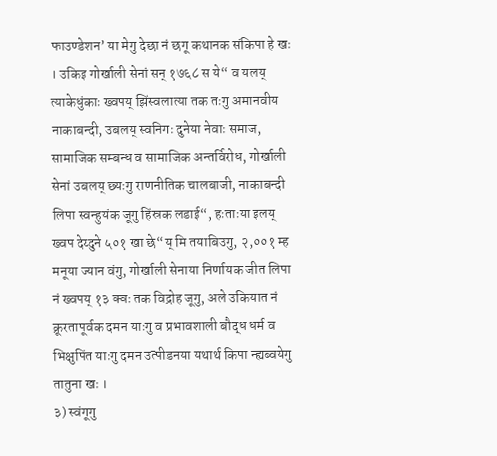फाउण्डेशन’ या मेगु देछा नं छगू कथानक संकिपा हे खः । उकिइ गोर्खाली सेनां सन् १७६८ स ये“ व यलय् त्याकेधुंकाः ख्वपय् झिंस्वलात्या तक तःगु अमानवीय नाकाबन्दी, उबलय् स्वनिगः दुनेया नेवाः समाज, सामाजिक सम्बन्ध व सामाजिक अन्तर्विरोध, गोर्खाली सेनां उबलय् छ्यःगु राणनीतिक चालबाजी, नाकाबन्दी लिपा स्वन्हुयंक जूगु हिंस्रक लडाई“, हःताःया इलय् ख्वप देय्दुने ५०१ खा छे“य् मि तयाबिउगु, २,००१ म्ह मनूया ज्यान वंगु, गोर्खाली सेनाया निर्णायक जीत लिपा नं ख्वपय् १३ क्वः तक विद्रोह जूगु, अले उकियात नं क्रूरतापूर्वक दमन याःगु व प्रभावशाली बौद्ध धर्म व भिक्षुपिंत याःगु दमन उत्पीडनया यथार्थ किपा न्ह्यब्वयेगु तातुना खः ।
३) स्वंगूगु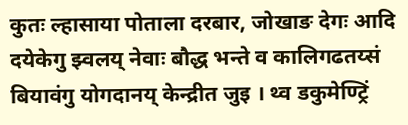कुतः ल्हासाया पोताला दरबार, जोखाङ देगः आदि दयेकेगु झ्वलय् नेवाः बौद्ध भन्ते व कालिगढतय्सं बियावंगु योगदानय् केन्द्रीत जुइ । थ्व डकुमेण्ट्रिं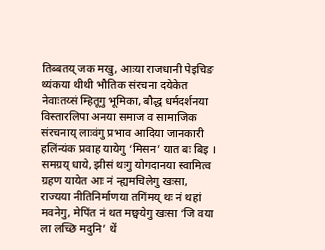तिब्बतय् जक मखु, आःया राजधानी पेइचिङ थ्यंकया थीथी भौतिक संरचना दयेकेत नेवाःतय्सं म्हितूगु भूमिका, बौद्ध धर्मदर्शनया विस्तारलिपा अनया समाज व सामाजिक संरचनाय् लाःवंगु प्रभाव आदिया जानकारी हलिंन्यंक प्रवाह यायेगु ‘मिसन’ यात बः बिइ ।
समग्रय् धाये, झीसं थःगु योगदानया स्वामित्व ग्रहण यायेत आः नं न्ह्यमचिलेगु खःसा, राज्यया नीतिनिर्माणया तगिंमय् थः नं थहां मवनेगु, मेपिंत नं थत मछ्वयेगु खःसा ‘जि वया ला लच्छि मदुनि’ थें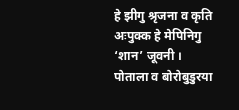हे झीगु श्रृजना व कृति अःपुक्क हे मेपिनिगु ‘शान’ जूवनी । पोताला व बोरोबुडुरया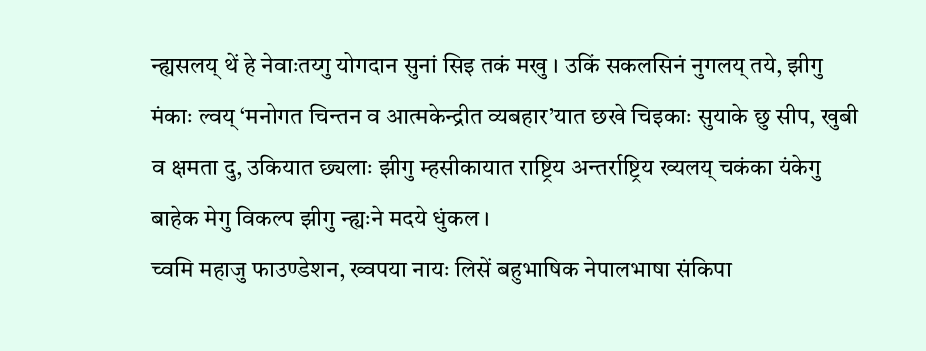न्ह्यसलय् थें हे नेवाःतय्गु योगदान सुनां सिइ तकं मखु । उकिं सकलसिनं नुगलय् तये, झीगु मंकाः ल्वय् ‘मनोगत चिन्तन व आत्मकेन्द्रीत व्यबहार’यात छखे चिइकाः सुयाके छु सीप, खुबी व क्षमता दु, उकियात छ्यलाः झीगु म्हसीकायात राष्ट्रिय अन्तर्राष्ट्रिय ख्यलय् चकंका यंकेगु बाहेक मेगु विकल्प झीगु न्ह्यःने मदये धुंकल ।
च्वमि महाजु फाउण्डेशन, ख्वपया नायः लिसें बहुभाषिक नेपालभाषा संकिपा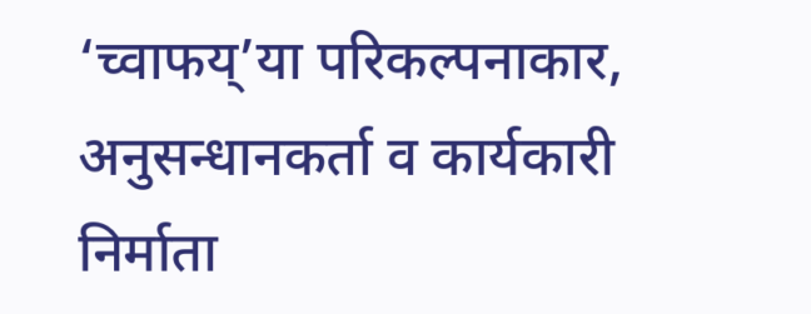‘च्वाफय्’या परिकल्पनाकार, अनुसन्धानकर्ता व कार्यकारी निर्माता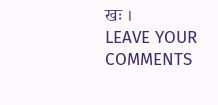खः ।
LEAVE YOUR COMMENTS